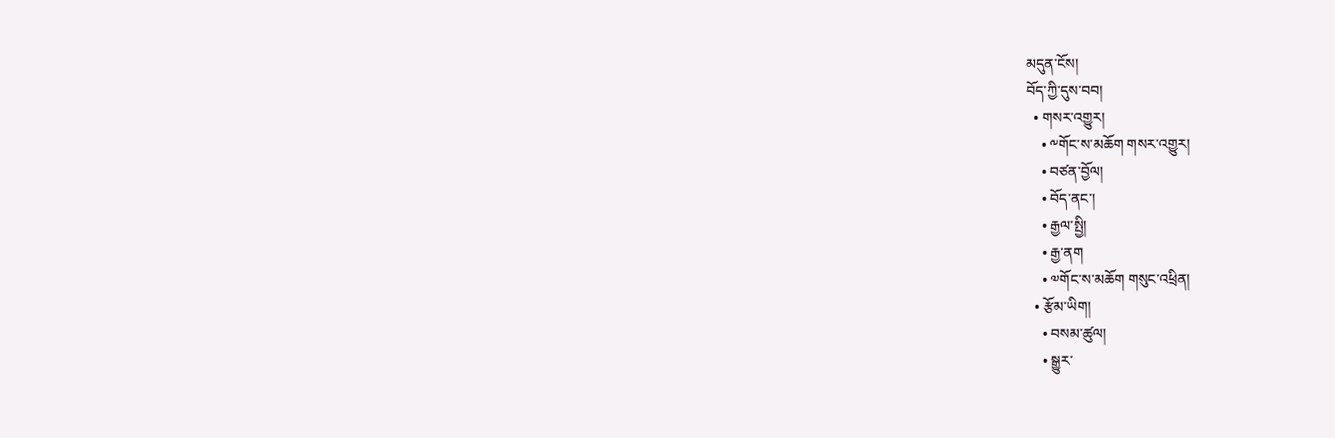མདུན་ངོས།
བོད་ཀྱི་དུས་བབ།
  • གསར་འགྱུར།
    • ༸གོང་ས་མཆོག གསར་འགྱུར།
    • བཙན་བྱོལ།
    • བོད་ནང་།
    • རྒྱལ་སྤྱི།
    • རྒྱ་ནག
    • ༧གོང་ས་མཆོག གསུང་འཕྲིན།
  • རྩོམ་ཡིག།
    • བསམ་ཚུལ།
    • སྒྱུར་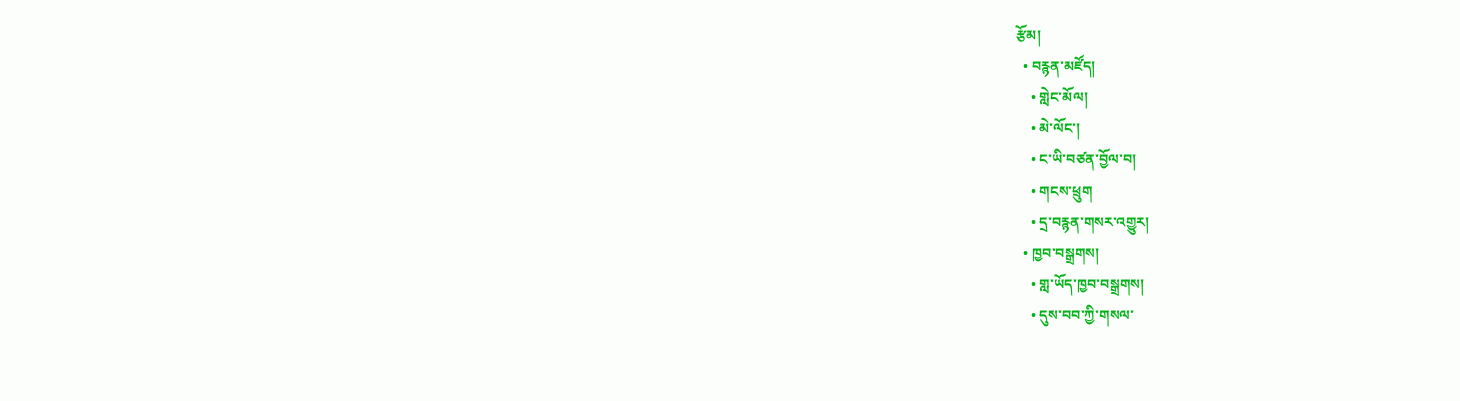རྩོམ།
  • བརྙན་མཛོད།
    • གླེང་མོལ།
    • མེ་ལོང་།
    • ང་ཡི་བཙན་བྱོལ་བ།
    • གངས་ཕྲུག
    • དྲ་བརྙན་གསར་འགྱུར།
  • ཁྱབ་བསྒྲགས།
    • གླ་ཡོད་ཁྱབ་བསྒྲགས།
    • དུས་བབ་ཀྱི་གསལ་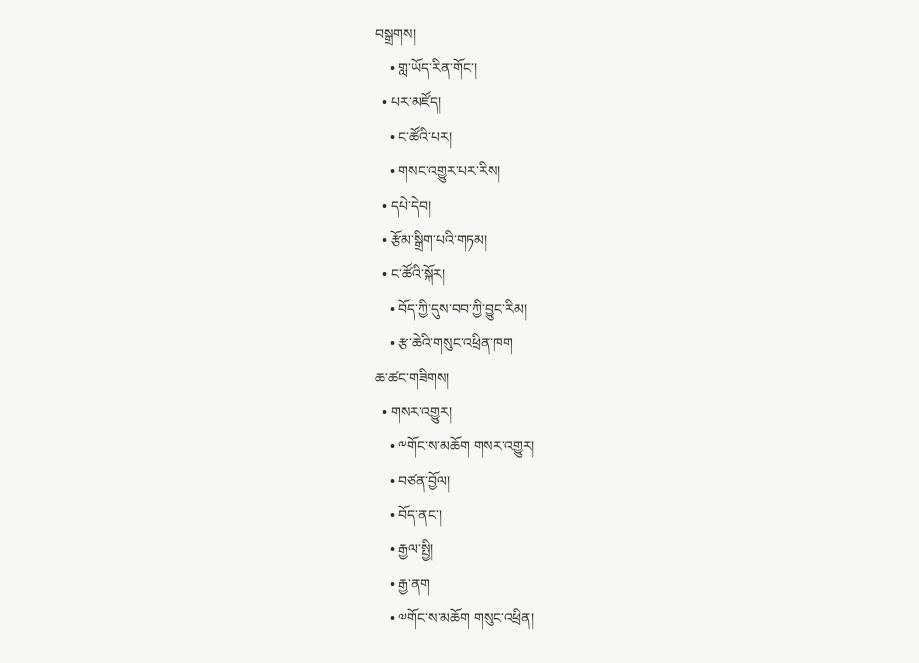བསྒྲགས།
    • གླ་ཡོད་རིན་གོང་།
  • པར་མཛོད།
    • ང་ཚོའི་པར།
    • གསང་འགྱུར་པར་རིས།
  • དཔེ་དེབ།
  • རྩོམ་སྒྲིག་པའི་གཏམ།
  • ང་ཚོའི་སྐོར།
    • བོད་ཀྱི་དུས་བབ་ཀྱི་བྱུང་རིམ།
    • རྩ་ཆེའི་གསུང་འཕྲིན་ཁག
ཆ་ཚང་གཟིགས།
  • གསར་འགྱུར།
    • ༸གོང་ས་མཆོག གསར་འགྱུར།
    • བཙན་བྱོལ།
    • བོད་ནང་།
    • རྒྱལ་སྤྱི།
    • རྒྱ་ནག
    • ༧གོང་ས་མཆོག གསུང་འཕྲིན།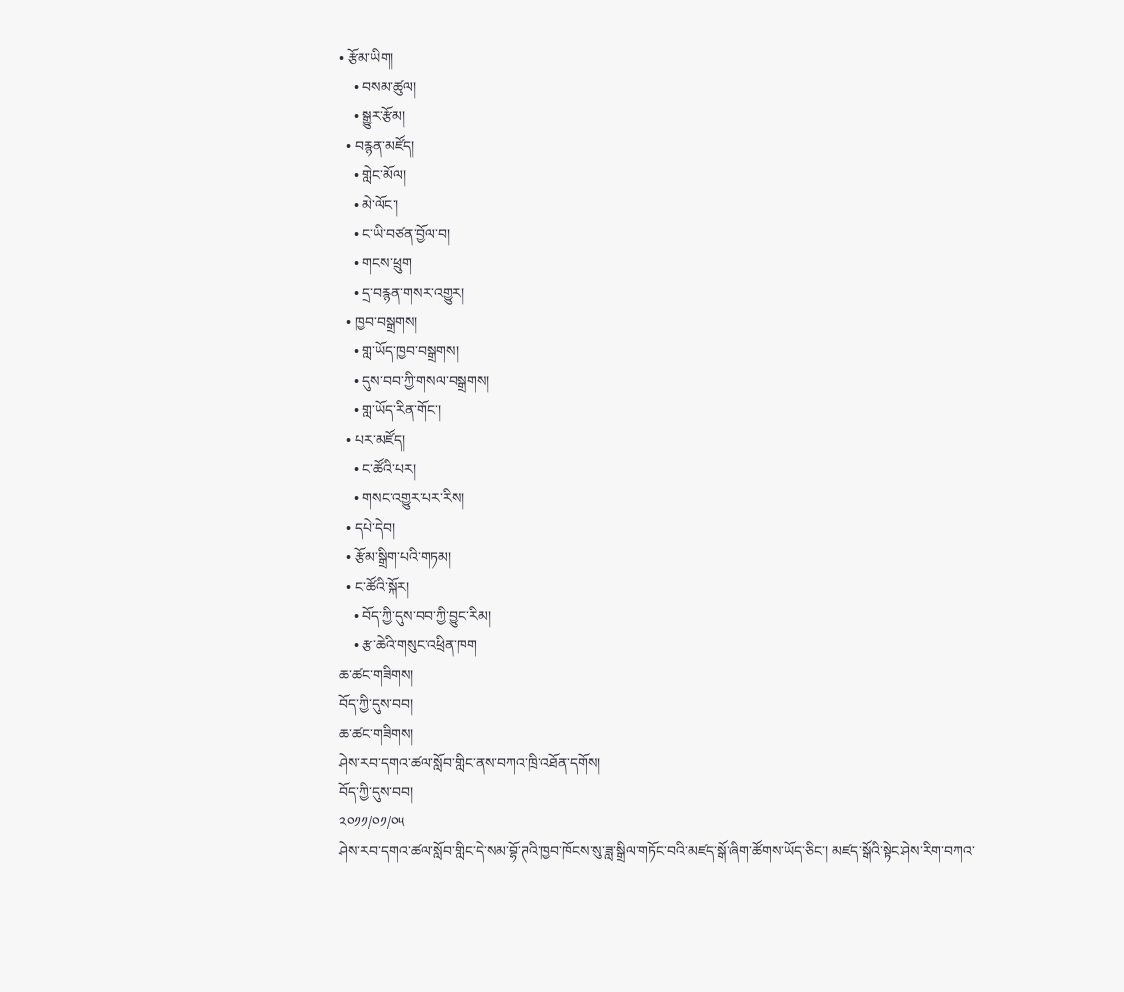• རྩོམ་ཡིག།
    • བསམ་ཚུལ།
    • སྒྱུར་རྩོམ།
  • བརྙན་མཛོད།
    • གླེང་མོལ།
    • མེ་ལོང་།
    • ང་ཡི་བཙན་བྱོལ་བ།
    • གངས་ཕྲུག
    • དྲ་བརྙན་གསར་འགྱུར།
  • ཁྱབ་བསྒྲགས།
    • གླ་ཡོད་ཁྱབ་བསྒྲགས།
    • དུས་བབ་ཀྱི་གསལ་བསྒྲགས།
    • གླ་ཡོད་རིན་གོང་།
  • པར་མཛོད།
    • ང་ཚོའི་པར།
    • གསང་འགྱུར་པར་རིས།
  • དཔེ་དེབ།
  • རྩོམ་སྒྲིག་པའི་གཏམ།
  • ང་ཚོའི་སྐོར།
    • བོད་ཀྱི་དུས་བབ་ཀྱི་བྱུང་རིམ།
    • རྩ་ཆེའི་གསུང་འཕྲིན་ཁག
ཆ་ཚང་གཟིགས།
བོད་ཀྱི་དུས་བབ།
ཆ་ཚང་གཟིགས།
ཤེས་རབ་དགའ་ཚལ་སློབ་གླིང་ནས་བཀའ་ཁྲི་འཐོན་དགོས།
བོད་ཀྱི་དུས་བབ།
༢༠༡༡/༠༡/༠༥
ཤེས་རབ་དགའ་ཚལ་སློབ་གླིང་དེ་སམ་བྷོ་ཊའི་ཁྱབ་ཁོངས་སུ་ཟླ་སྒྲིལ་གཏོང་བའི་མཛད་སྒོ་ཞིག་ཚོགས་ཡོད་ཅིང་། མཛད་སྒོའི་སྟེང་ཤེས་རིག་བཀའ་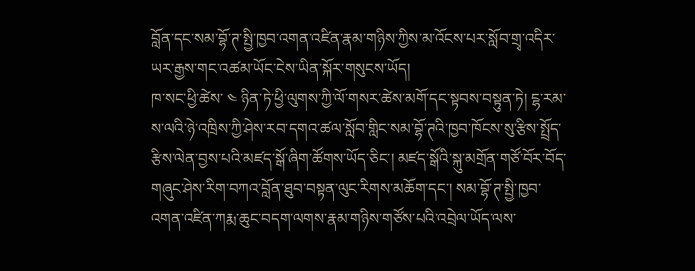བློན་དང་སམ་བྷོ་ཊ་སྤྱི་ཁྱབ་འགན་འཛིན་རྣམ་གཉིས་ཀྱིས་མ་འོངས་པར་སློབ་གྲྭ་འདིར་ཡར་རྒྱས་གང་འཚམ་ཡོང་ངེས་ཡིན་སྐོར་གསུངས་ཡོད།
ཁ་སང་ཕྱི་ཚེས་ ༤ ཉིན་ཏེ་ཕྱི་ལུགས་ཀྱི་ལོ་གསར་ཚེས་མགོ་དང་སྟབས་བསྟུན་ཏེ། ངྷ་རམ་ས་ལའི་ཉེ་འཁྲིས་ཀྱི་ཤེས་རབ་དགའ་ཚལ་སློབ་གླིང་སམ་བྷོ་ཊའི་ཁྱབ་ཁོངས་སུ་རྩིས་སྤྲོད་རྩིས་ལེན་བྱས་པའི་མཛད་སྒོ་ཞིག་ཚོགས་ཡོད་ཅིང་། མཛད་སྒོའི་སྐུ་མགྲོན་གཙོ་བོར་བོད་གཞུང་ཤེས་རིག་བཀའ་བློན་ཐུབ་བསྟན་ལུང་རིགས་མཆོག་དང་། སམ་བྷོ་ཊ་སྤྱི་ཁྱབ་འགན་འཛིན་ཀརྨ་ཆུང་བདག་ལགས་རྣམ་གཉིས་གཙོས་པའི་འབྲེལ་ཡོད་ལས་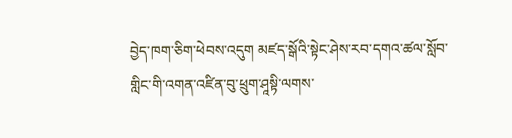བྱེད་ཁག་ཅིག་ཕེབས་འདུག མཛད་སྒོའི་སྟེང་ཤེས་རབ་དགའ་ཚལ་སློབ་གླིང་གི་འགན་འཛིན་བུ་ཕྲུག་ཤཱསྟི་ལགས་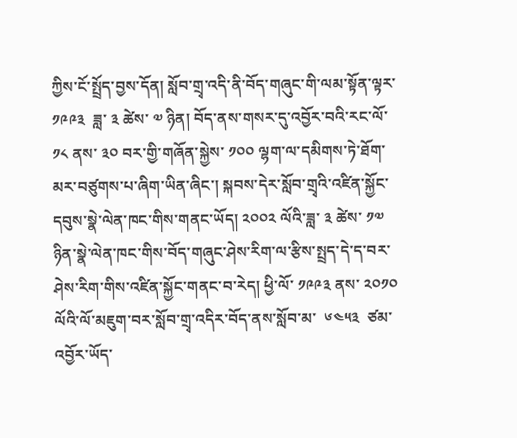ཀྱིས་ངོ་སྤྲོད་བྱས་དོན། སློབ་གྲྭ་འདི་ནི་བོད་གཞུང་གི་ལམ་སྟོན་ལྟར་ ༡༩༩༣  ཟླ་ ༣ ཚེས་ ༧ ཉིན། བོད་ནས་གསར་དུ་འབྱོར་བའི་རང་ལོ་ ༡༨ ནས་ ༣༠ བར་གྱི་གཞོན་སྐྱེས་ ༡༠༠ ལྷག་ལ་དམིགས་ཏེ་ཐོག་མར་བཙུགས་པ་ཞིག་ཡིན་ཞིང་། སྐབས་དེར་སློབ་གྲྭའི་འཛིན་སྐྱོང་དབུས་སྣེ་ལེན་ཁང་གིས་གནང་ཡོད། ༢༠༠༢ ལོའི་ཟླ་ ༣ ཚེས་ ༡༧ ཉིན་སྣེ་ལེན་ཁང་གིས་བོད་གཞུང་ཤེས་རིག་ལ་རྩིས་སྤྲད་དེ་ད་བར་ཤེས་རིག་གིས་འཛིན་སྐྱོང་གནང་བ་རེད། ཕྱི་ལོ་ ༡༩༩༣ ནས་ ༢༠༡༠ ལོའི་ལོ་མཇུག་བར་སློབ་གྲྭ་འདིར་བོད་ནས་སློབ་མ་  ༦༤༥༣  ཙམ་འབྱོར་ཡོད་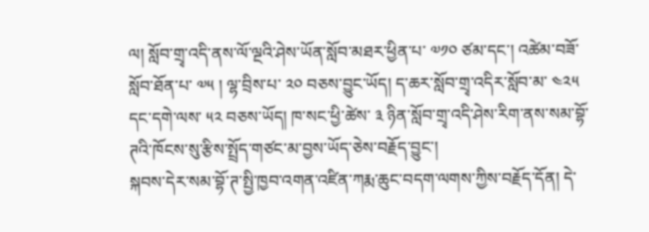ལ། སློབ་གྲྭ་འདི་ནས་ལོ་ལྔའི་ཤེས་ཡོན་སློབ་མཐར་ཕྱིན་པ་ ༧༡༠ ཙམ་དང་། འཚེམ་བཟོ་སློབ་ཐོན་པ་ ༧༥ ། ལྷ་བྲིས་པ་ ༢༠ བཅས་བྱུང་ཡོད། ད་ཆར་སློབ་གྲྭ་འདིར་སློབ་མ་ ༤༢༥ དང་དགེ་ལས་ ༥༢ བཅས་ཡོད། ཁ་སང་ཕྱི་ཚེས་ ༣ ཉིན་སློབ་གྲྭ་འདི་ཤེས་རིག་ནས་སམ་བྷོ་ཊའི་ཁོངས་སུ་རྩིས་སྤྲོད་གཙང་མ་བྱས་ཡོད་ཅེས་བརྗོད་བྱུང་།
སྐབས་དེར་སམ་བྷོ་ཊ་སྤྱི་ཁྱབ་འགན་འཛིན་ཀརྨ་ཆུང་བདག་ལགས་ཀྱིས་བརྗོད་དོན། དེ་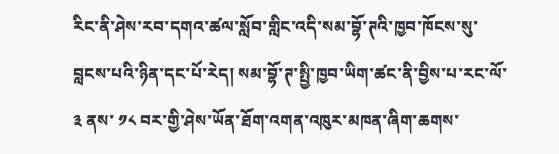རིང་ནི་ཤེས་རབ་དགའ་ཚལ་སློབ་གླིང་འདི་སམ་བྷོ་ཊའི་ཁྱབ་ཁོངས་སུ་བླངས་པའི་ཉིན་དང་པོ་རེད། སམ་བྷོ་ཊ་སྤྱི་ཁྱབ་ཡིག་ཚང་ནི་བྱིས་པ་རང་ལོ་ ༣ ནས་ ༡༨ བར་གྱི་ཤེས་ཡོན་ཐོག་འགན་འཁུར་མཁན་ཞིག་ཆགས་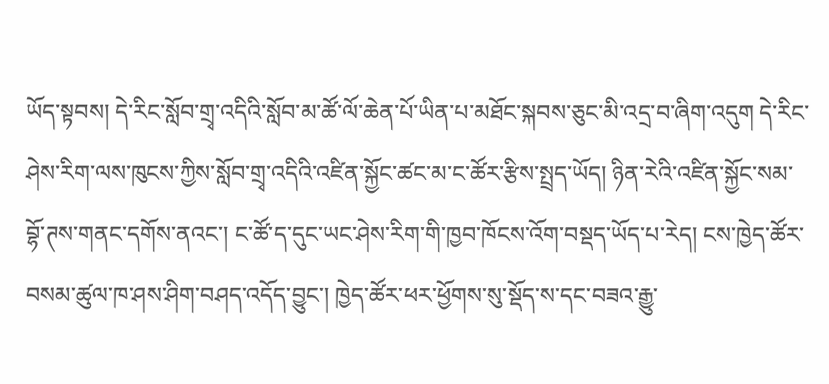ཡོད་སྟབས། དེ་རིང་སློབ་གྲྭ་འདིའི་སློབ་མ་ཚོ་ལོ་ཆེན་པོ་ཡིན་པ་མཐོང་སྐབས་ཅུང་མི་འདྲ་བ་ཞིག་འདུག དེ་རིང་ཤེས་རིག་ལས་ཁུངས་ཀྱིས་སློབ་གྲྭ་འདིའི་འཛིན་སྐྱོང་ཚང་མ་ང་ཚོར་རྩིས་སྤྲད་ཡོད། ཉིན་རེའི་འཛིན་སྐྱོང་སམ་བྷོ་ཊས་གནང་དགོས་ནའང་། ང་ཚོ་ད་དུང་ཡང་ཤེས་རིག་གི་ཁྱབ་ཁོངས་འོག་བསྡད་ཡོད་པ་རེད། ངས་ཁྱེད་ཚོར་བསམ་ཚུལ་ཁ་ཤས་ཤིག་བཤད་འདོད་བྱུང་། ཁྱེད་ཚོར་ཕར་ཕྱོགས་སུ་སྡོད་ས་དང་བཟའ་རྒྱུ་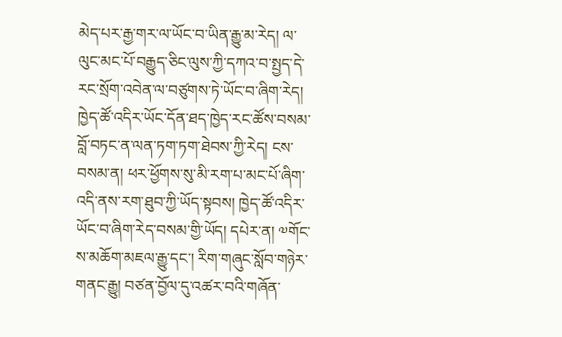མེད་པར་རྒྱ་གར་ལ་ཡོང་བ་ཡིན་རྒྱུ་མ་རེད། ལ་ལུང་མང་པོ་བརྒྱུད་ཅིང་ལུས་ཀྱི་དཀའ་བ་སྤྱད་དེ་རང་སྲོག་འབེན་ལ་བཙུགས་ཏེ་ཡོང་བ་ཞིག་རེད། ཁྱེད་ཚོ་འདིར་ཡོང་དོན་ཐད་ཁྱེད་རང་ཚོས་བསམ་བློ་བཏང་ན་ལན་ཏག་ཏག་ཐེབས་ཀྱི་རེད། ངས་བསམ་ན། ཕར་ཕྱོགས་སུ་མི་རག་པ་མང་པོ་ཞིག་འདི་ནས་རག་ཐུབ་ཀྱི་ཡོད་སྟབས། ཁྱེད་ཚོ་འདིར་ཡོང་བ་ཞིག་རེད་བསམ་གྱི་ཡོད། དཔེར་ན། ༧གོང་ས་མཆོག་མཇལ་རྒྱུ་དང་། རིག་གཞུང་སློབ་གཉེར་གནང་རྒྱུ། བཙན་བྱོལ་དུ་འཚར་བའི་གཞོན་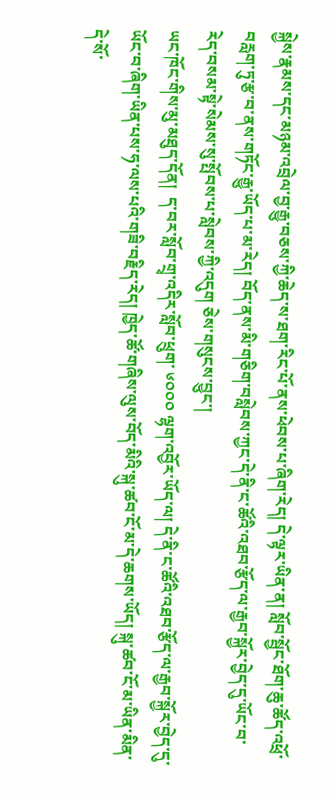སྐྱེས་རྣམས་དང་མཉམ་འབྲེལ་བྱ་རྒྱུ་བཅས་ཀྱི་ཆེད་ས་ཐག་རིང་པོ་ནས་ཕེབས་པ་ཞིག་རེད། དེ་ལྟར་ཡིན་ན། སློབ་སྦྱོང་ཐོག་ཆུ་ཚོད་འཕྲོ་བརླག་ཏུ་རྩ་བ་ནས་གཏོང་རྒྱུ་ཡོད་པ་མ་རེད། བོད་ནས་མི་གཅིག་བསླེབས་ཀྱང་དེ་ནི་ང་ཚོའི་འཐབ་རྩོད་ལ་རྒྱབ་སྐྱོར་བྱེད་དུ་ཡོང་བ་རེད་བསམ་སྟེ་སེམས་སུ་སྤོབས་པ་སླེབས་ཀྱི་འདུག ཅེས་གསུངས་བྱུང་།
ཡང་ཁོང་གིས་མུ་མཐུད་དོན།  ད་བར་སློབ་གྲྭ་འདིར་སློབ་ཕྲུག་ ༦༠༠༠ ལྷག་འབྱོར་ཡོད་ལ། དེ་ནི་ང་ཚོའི་འཐབ་རྩོད་ལ་རྒྱབ་སྐྱོར་བྱེད་དུ་ཡོང་བ་ཞིག་ཡིན་པས་ཧ་ལས་པའི་གཟི་བརྗིད་རེད། ཁྱེད་ཚོ་གཞིས་ལུས་བོད་མིའི་སྐུ་ཚབ་ངོ་མ་དེ་ཆགས་ཡོད། སྐུ་ཚབ་ངོ་མ་ཡིན་མིན་དེ་སོ་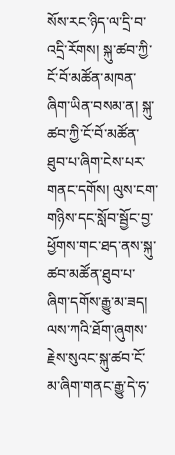སོས་རང་ཉིད་ལ་དྲི་བ་འདྲི་རོགས། སྐུ་ཚབ་ཀྱི་ངོ་བོ་མཚོན་མཁན་ཞིག་ཡིན་བསམ་ན། སྐུ་ཚབ་ཀྱི་ངོ་བོ་མཚོན་ཐུབ་པ་ཞིག་ངེས་པར་གནང་དགོས། ལུས་ངག་གཉིས་དང་སློབ་སྦྱོང་བྱ་ཕྱོགས་གང་ཐད་ནས་སྐུ་ཚབ་མཚོན་ཐུབ་པ་ཞིག་དགོས་རྒྱུ་མ་ཟད། ལས་ཀའི་ཐོག་ཞུགས་རྗེས་སུའང་སྐུ་ཚབ་ངོ་མ་ཞིག་གནང་རྒྱུ་དེ་ཧ་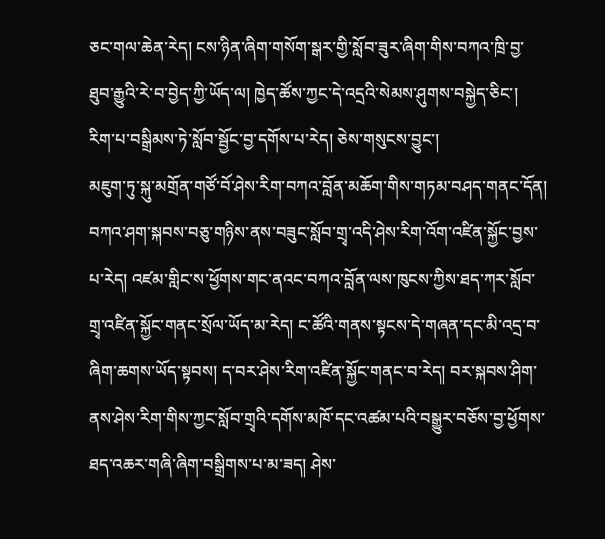ཅང་གལ་ཆེན་རེད། ངས་ཉིན་ཞིག་གསོག་སྒར་གྱི་སློབ་ཟུར་ཞིག་གིས་བཀའ་ཁྲི་བྱ་ཐུབ་རྒྱུའི་རེ་བ་བྱེད་ཀྱི་ཡོད་ལ། ཁྱེད་ཚོས་ཀྱང་དེ་འདྲའི་སེམས་ཤུགས་བསྐྱེད་ཅིང་། རིག་པ་བསྒྲིམས་ཏེ་སློབ་སྦྱོང་བྱ་དགོས་པ་རེད། ཅེས་གསུངས་བྱུང་།
མཇུག་ཏུ་སྐུ་མགྲོན་གཙོ་བོ་ཤེས་རིག་བཀའ་བློན་མཆོག་གིས་གཏམ་བཤད་གནང་དོན། བཀའ་ཤག་སྐབས་བཅུ་གཉིས་ནས་བཟུང་སློབ་གྲྭ་འདི་ཤེས་རིག་འོག་འཛིན་སྐྱོང་བྱས་པ་རེད། འཛམ་གླིང་ས་ཕྱོགས་གང་ནའང་བཀའ་བློན་ལས་ཁུངས་ཀྱིས་ཐད་ཀར་སློབ་གྲྭ་འཛིན་སྐྱོང་གནང་སྲོལ་ཡོད་མ་རེད། ང་ཚོའི་གནས་སྟངས་དེ་གཞན་དང་མི་འདྲ་བ་ཞིག་ཆགས་ཡོད་སྟབས། ད་བར་ཤེས་རིག་འཛིན་སྐྱོང་གནང་བ་རེད། བར་སྐབས་ཤིག་ནས་ཤེས་རིག་གིས་ཀྱང་སློབ་གྲྭའི་དགོས་མཁོ་དང་འཚམ་པའི་བསྒྱུར་བཅོས་བྱ་ཕྱོགས་ཐད་འཆར་གཞི་ཞིག་བསྒྲིགས་པ་མ་ཟད། ཤེས་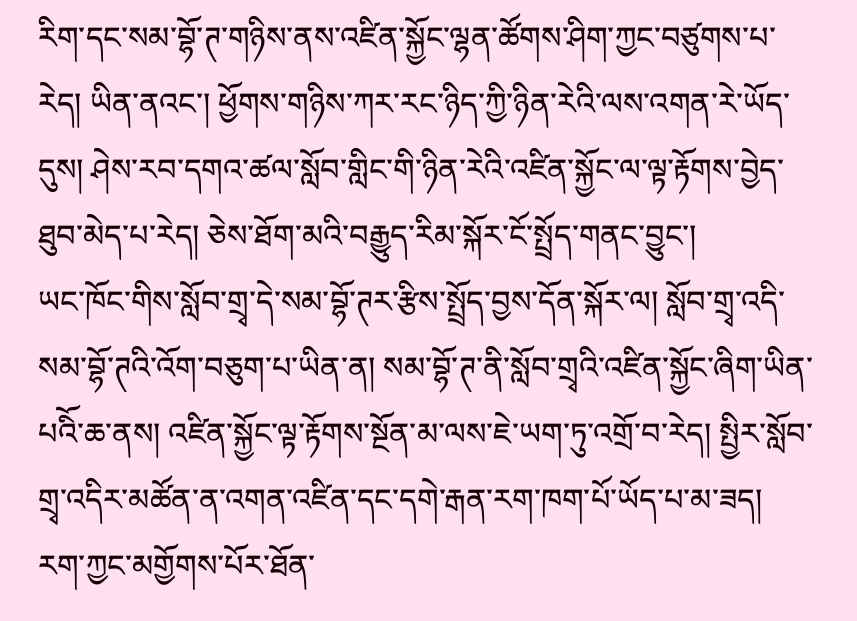རིག་དང་སམ་བྷོ་ཊ་གཉིས་ནས་འཛིན་སྐྱོང་ལྷན་ཚོགས་ཤིག་ཀྱང་བཙུགས་པ་རེད། ཡིན་ནའང་། ཕྱོགས་གཉིས་ཀར་རང་ཉིད་ཀྱི་ཉིན་རེའི་ལས་འགན་རེ་ཡོད་དུས། ཤེས་རབ་དགའ་ཚལ་སློབ་གླིང་གི་ཉིན་རེའི་འཛིན་སྐྱོང་ལ་ལྟ་རྟོགས་བྱེད་ཐུབ་མེད་པ་རེད། ཅེས་ཐོག་མའི་བརྒྱུད་རིམ་སྐོར་ངོ་སྤྲོད་གནང་བྱུང་།
ཡང་ཁོང་གིས་སློབ་གྲྭ་དེ་སམ་བྷོ་ཊར་རྩིས་སྤྲོད་བྱས་དོན་སྐོར་ལ། སློབ་གྲྭ་འདི་སམ་བྷོ་ཊའི་འོག་བཅུག་པ་ཡིན་ན། སམ་བྷོ་ཊ་ནི་སློབ་གྲྭའི་འཛིན་སྐྱོང་ཞིག་ཡིན་པའིོ་ཆ་ནས། འཛིན་སྐྱོང་ལྟ་རྟོགས་སྔོན་མ་ལས་ཇེ་ཡག་ཏུ་འགྲོ་བ་རེད། སྤྱིར་སློབ་གྲྭ་འདིར་མཚོན་ན་འགན་འཛིན་དང་དགེ་རྒན་རག་ཁག་པོ་ཡོད་པ་མ་ཟད། རག་ཀྱང་མགྱོགས་པོར་ཐོན་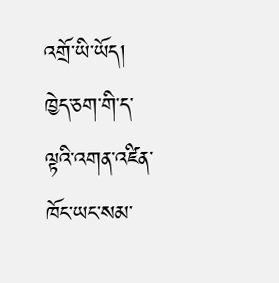འགྲོ་ཡི་ཡོད། ཁྱེད་ཅག་གི་ད་ལྟའི་འགན་འཛིན་ཁོང་ཡང་སམ་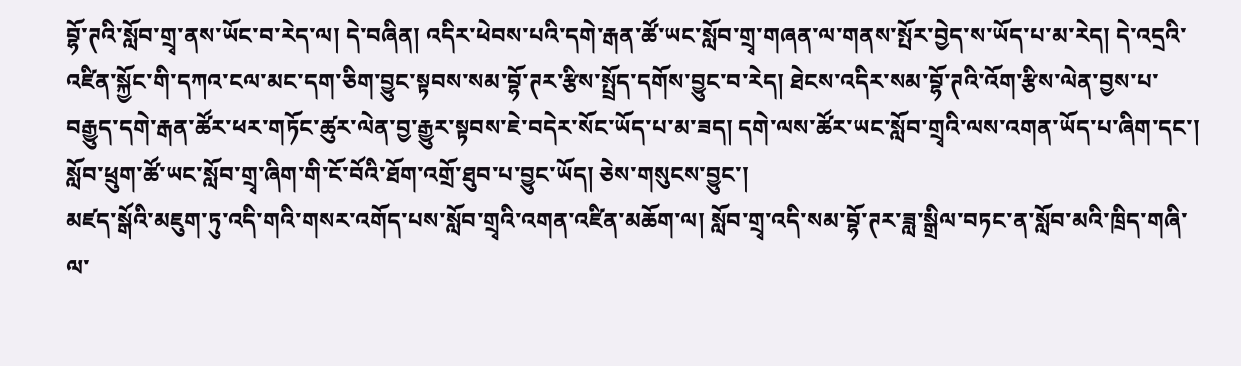བྷོ་ཊའི་སློབ་གྲྭ་ནས་ཡོང་བ་རེད་ལ། དེ་བཞིན། འདིར་ཕེབས་པའི་དགེ་རྒན་ཚོ་ཡང་སློབ་གྲྭ་གཞན་ལ་གནས་སྤོར་བྱེད་ས་ཡོད་པ་མ་རེད། དེ་འདྲའི་འཛིན་སྐྱོང་གི་དཀའ་ངལ་མང་དག་ཅིག་བྱུང་སྟབས་སམ་བྷོ་ཊར་རྩིས་སྤྲོད་དགོས་བྱུང་བ་རེད། ཐེངས་འདིར་སམ་བྷོ་ཊའི་འོག་རྩིས་ལེན་བྱས་པ་བརྒྱུད་དགེ་རྒན་ཚོར་ཕར་གཏོང་ཚུར་ལེན་བྱ་རྒྱུར་སྟབས་ཇེ་བདེར་སོང་ཡོད་པ་མ་ཟད། དགེ་ལས་ཚོར་ཡང་སློབ་གྲྭའི་ལས་འགན་ཡོད་པ་ཞིག་དང་། སློབ་ཕྲུག་ཚོ་ཡང་སློབ་གྲྭ་ཞིག་གི་ངོ་བོའི་ཐོག་འགྲོ་ཐུབ་པ་བྱུང་ཡོད། ཅེས་གསུངས་བྱུང་།
མཛད་སྒོའི་མཇུག་ཏུ་འདི་གའི་གསར་འགོད་པས་སློབ་གྲྭའི་འགན་འཛིན་མཆོག་ལ། སློབ་གྲྭ་འདི་སམ་བྷོ་ཊར་ཟླ་སྒྲིལ་བཏང་ན་སློབ་མའི་ཁྲིད་གཞི་ལ་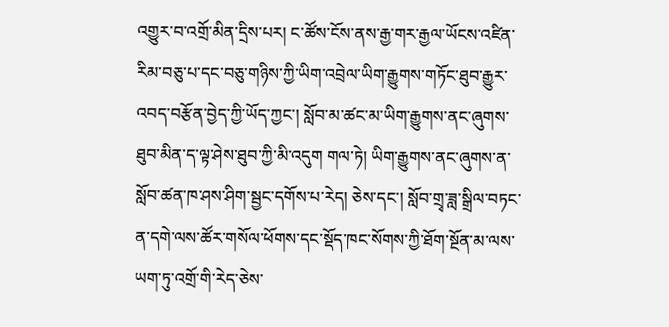འགྱུར་བ་འགྲོ་མིན་དྲིས་པར། ང་ཚོས་ངོས་ནས་རྒྱ་གར་རྒྱལ་ཡོངས་འཛིན་རིམ་བཅུ་པ་དང་བཅུ་གཉིས་ཀྱི་ཡིག་འབྲེལ་ཡིག་རྒྱུགས་གཏོང་ཐུབ་རྒྱུར་འབད་བརྩོན་བྱེད་ཀྱི་ཡོད་ཀྱང་། སློབ་མ་ཚང་མ་ཡིག་རྒྱུགས་ནང་ཞུགས་ཐུབ་མིན་ད་ལྟ་ཤེས་ཐུབ་ཀྱི་མི་འདུག གལ་ཏེ། ཡིག་རྒྱུགས་ནང་ཞུགས་ན་སློབ་ཚན་ཁ་ཤས་ཤིག་སྦྱང་དགོས་པ་རེད། ཅེས་དང་། སློབ་གྲྭ་ཟླ་སྒྲིལ་བཏང་ན་དགེ་ལས་ཚོར་གསོལ་ཕོགས་དང་སྡོད་ཁང་སོགས་ཀྱི་ཐོག་སྔོན་མ་ལས་ཡག་ཏུ་འགྲོ་གི་རེད་ཅེས་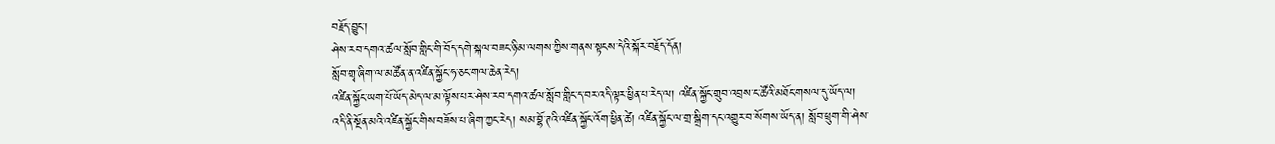བརྗོད་བྱུང་།
ཤེས་རབ་དགའ་ཚལ་སློབ་གླིང་གི་བོད་དགེ་སྐལ་བཟང་ཉི་མ་ལགས་ཀྱིས་གནས་སྟངས་དེའི་སྐོར་བརྗོད་དོན།
སློབ་གྲྭ་ཞིག་ལ་མཚོན་ན་འཛིན་སྐྱོང་ཧ་ཅང་གལ་ཆེན་རེད།
འཛིན་སྐྱོང་ཡག་པོ་ཡོད་མེད་ལ་མ་ལྟོས་པར་ཤེས་རབ་དགའ་ཚལ་སློབ་གླིང་ད་བར་འདི་ལྟར་ཕྱིན་པ་རེད་ལ། འཛིན་སྐྱོང་གྲུབ་འབྲས་ང་ཚོའི་མཐོང་གསལ་དུ་ཡོད་ལ། འདི་ནི་སྔོན་མའི་འཛིན་སྐྱོང་གིས་བཟོས་པ་ཞིག་ཀྱང་རེད། སམ་བྷོ་ཊའི་འཛིན་སྐྱོང་འོག་ཕྱིན་ཚེ། འཛིན་སྐྱོང་ལ་གྲ་སྒྲིག་དང་འགྱུར་བ་སོགས་ཡོད་ན། སློབ་ཕྲུག་གི་ཤེས་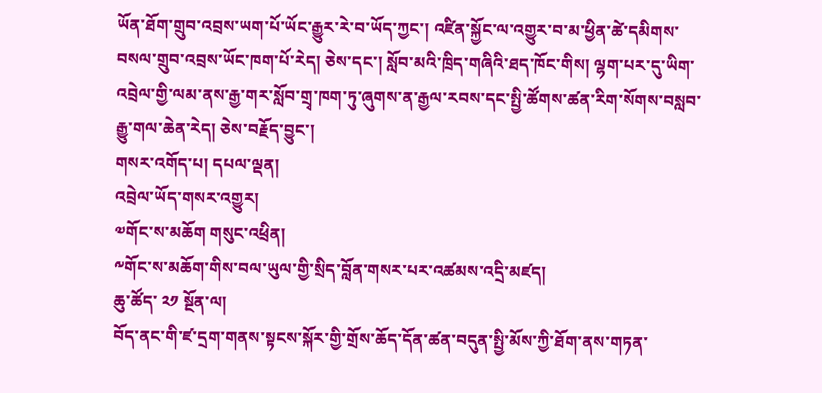ཡོན་ཐོག་གྲུབ་འབྲས་ཡག་པོ་ཡོང་རྒྱུར་རེ་བ་ཡོད་ཀྱང་། འཛིན་སྐྱོང་ལ་འགྱུར་བ་མ་ཕྱིན་ཚེ་དམིགས་བསལ་གྲུབ་འབྲས་ཡོང་ཁག་པོ་རེད། ཅེས་དང་། སློབ་མའི་ཁྲིད་གཞིའི་ཐད་ཁོང་གིས། ལྷག་པར་དུ་ཡིག་འབྲེལ་གྱི་ལམ་ནས་རྒྱ་གར་སློབ་གྲྭ་ཁག་ཏུ་ཞུགས་ན་རྒྱལ་རབས་དང་སྤྱི་ཚོགས་ཚན་རིག་སོགས་བསླབ་རྒྱུ་གལ་ཆེན་རེད། ཅེས་བརྗོད་བྱུང་།
གསར་འགོད་པ། དཔལ་ལྡན།
འབྲེལ་ཡོད་གསར་འགྱུར།
༧གོང་ས་མཆོག གསུང་འཕྲིན།
༸གོང་ས་མཆོག་གིས་བལ་ཡུལ་གྱི་སྲིད་བློན་གསར་པར་འཚམས་འདྲི་མཛད།
ཆུ་ཚོད་ ༢༡ སྔོན་ལ།
བོད་ནང་གི་ཛ་དྲག་གནས་སྟངས་སྐོར་གྱི་གྲོས་ཆོད་དོན་ཚན་བདུན་སྤྱི་མོས་ཀྱི་ཐོག་ནས་གཏན་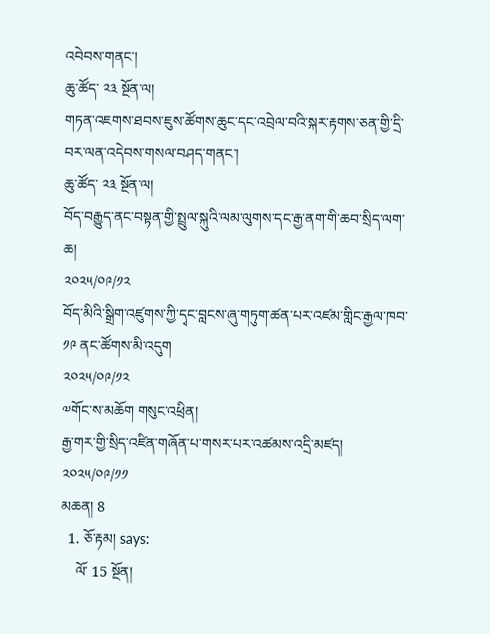འབེབས་གནང་།
ཆུ་ཚོད་ ༢༣ སྔོན་ལ།
གཏན་འཇགས་ཐབས་ཇུས་ཚོགས་ཆུང་དང་འབྲེལ་བའི་སྐར་རྟགས་ཅན་གྱི་དྲི་བར་ལན་འདེབས་གསལ་བཤད་གནང་།
ཆུ་ཚོད་ ༢༣ སྔོན་ལ།
བོད་བརྒྱུད་ནང་བསྟན་གྱི་སྤྲུལ་སྐུའི་ལམ་ལུགས་དང་རྒྱ་ནག་གི་ཆབ་སྲིད་ལག་ཆ།
༢༠༢༥/༠༩/༡༢
བོད་མིའི་སྒྲིག་འཛུགས་ཀྱི་དྭང་བླངས་ཞུ་གཏུག་ཚན་པར་འཛམ་གླིང་རྒྱལ་ཁབ་ ༡༩ ནང་ཚོགས་མི་འདུག
༢༠༢༥/༠༩/༡༢
༧གོང་ས་མཆོག གསུང་འཕྲིན།
རྒྱ་གར་གྱི་སྲིད་འཛིན་གཞོན་པ་གསར་པར་འཚམས་འདྲི་མཛད།
༢༠༢༥/༠༩/༡༡
མཆན། 8
  1. ཅོ་རྟམ། says:
    ལོ་ 15 སྔོན།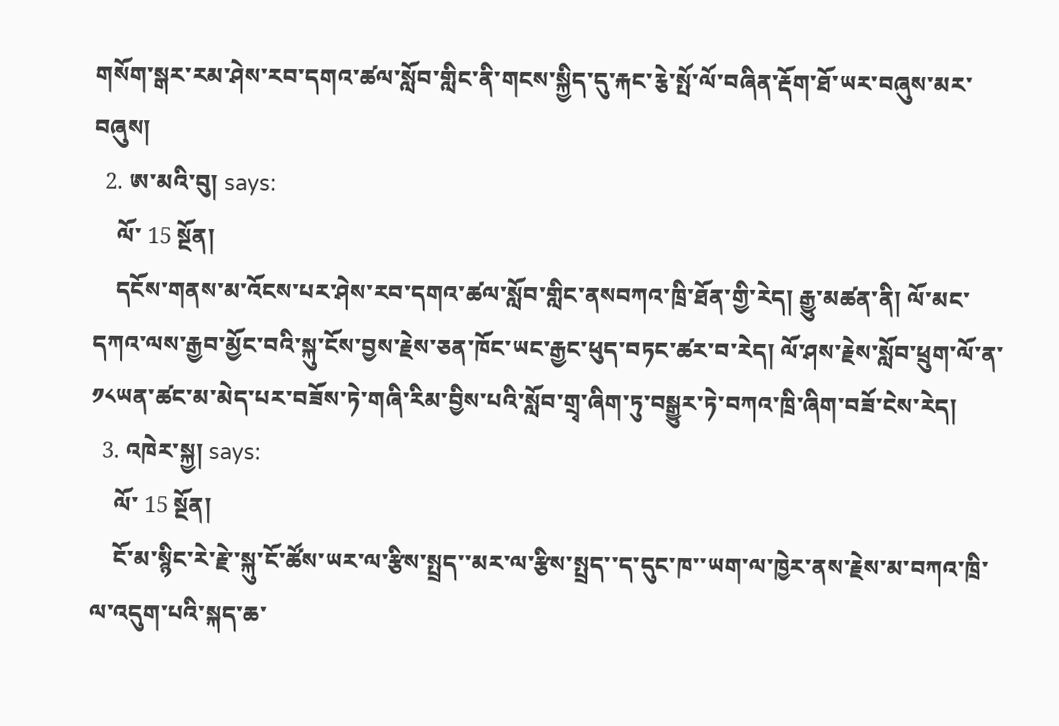གསོག་སྒར་རམ་ཤེས་རབ་དགའ་ཚལ་སློབ་གླིང་ནི་གངས་སྐྱིད་དུ་རྐང་རྕེ་སྤོ་ལོ་བཞིན་རྡོག་ཐོ་ཡར་བཞུས་མར་བཞུས།
  2. ཨ་མའི་བུ། says:
    ལོ་ 15 སྔོན།
    དངོས་གནས་མ་འོངས་པར་ཤེས་རབ་དགའ་ཚལ་སློབ་གླིང་ནསབཀའ་ཁྲི་ཐོན་གྱི་རེད། རྒྱུ་མཚན་ནི། ལོ་མང་དཀའ་ལས་རྒྱབ་མྱོང་བའི་སྐུ་ངོས་བྱས་རྗེས་ཅན་ཁོང་ཡང་རྒྱང་ཕུད་བཏང་ཚར་བ་རེད། ལོ་ཤས་རྗེས་སློབ་ཕྲུག་ལོ་ན་༡༨ཡན་ཚང་མ་མེད་པར་བཟོས་ཏེ་གཞི་རིམ་བྱིས་པའི་སློབ་གྲྭ་ཞིག་ཏུ་བསྒྱུར་ཏེ་བཀའ་ཁྲི་ཞིག་བཟོ་ངེས་རེད།
  3. འཁེར་སྐྱ། says:
    ལོ་ 15 སྔོན།
    ངོ་མ་སྙིང་རེ་རྗེ་་སྐུ་ངོ་ཚོས་ཡར་ལ་རྩིས་སྤྲད་་མར་ལ་རྩིས་སྤྲད་་ད་དུང་ཁ་་ཡག་ལ་ཁྱེར་ནས་རྗེས་མ་བཀའ་ཁྲི་ལ་འདུག་པའི་སྐད་ཆ་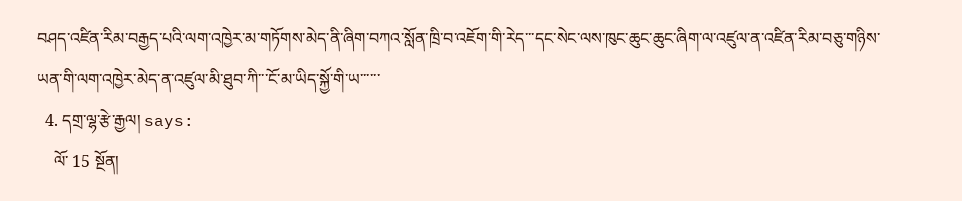བཤད་འཛིན་རིམ་བརྒྱད་པའི་ལག་འཁྱེར་མ་གཏོགས་མེད་ནི་ཞིག་བཀའ་སློན་ཁྲི་བ་འཇོག་གི་རེད་་་དང་སེང་ལས་ཁུང་ཆུང་ཆུང་ཞིག་ལ་འཛུལ་ན་འཛིན་རིམ་བཅུ་གཉིས་ཡན་གི་ལག་འཁྱེར་མེད་ན་འཛུལ་མི་ཐུབ་ཀི་་་ངོ་མ་ཡིད་སྐྱོ་གི་ཡ་་་་་་
  4. དགྲ་ལྷ་རྩེ་རྒྱལ། says:
    ལོ་ 15 སྔོན།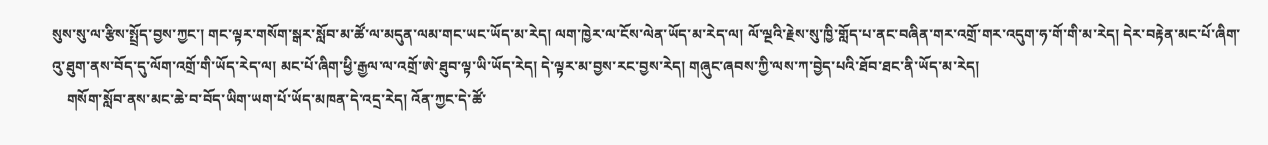སུས་སུ་ལ་རྩིས་སྤྲོད་བྱས་ཀྱང་། གང་ལྟར་གསོག་སྒར་སློབ་མ་ཚོ་ལ་མདུན་ལམ་གང་ཡང་ཡོད་མ་རེད། ལག་ཁྱེར་ལ་ངོས་ལེན་ཡོད་མ་རེད་ལ། ལོ་ལྔའི་རྗེས་སུ་ཁྱི་གློད་པ་ནང་བཞིན་གར་འགྲོ་གར་འདུག་ཧ་གོ་གི་མ་རེད། དེར་བརྟེན་མང་པོ་ཞིག་འུ་ཐུག་ནས་བོད་དུ་ལོག་འགྲོ་གི་ཡོད་རེད་ལ། མང་པོ་ཞིག་ཕྱི་རྒྱལ་ལ་འགྲོ་ཨེ་ཐུབ་ལྟ་ཡི་ཡོད་རེད། དེ་ལྟར་མ་བྱས་རང་བྱས་རེད། གཞུང་ཞབས་ཀྱི་ལས་ཀ་བྱེད་པའི་ཐོབ་ཐང་ནི་ཡོད་མ་རེད།
    གསོག་སློབ་ནས་མང་ཆེ་བ་བོད་ཡིག་ཡག་པོ་ཡོད་མཁན་དེ་འདྲ་རེད། འོན་ཀྱང་དེ་ཚོ་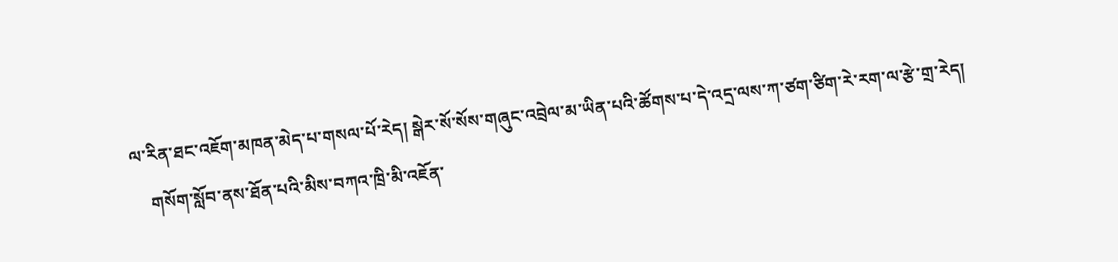ལ་རིན་ཐང་འཇོག་མཁན་མེད་པ་གསལ་པོ་རེད། སྒེར་སོ་སོས་གཞུང་འབྲེལ་མ་ཡིན་པའི་ཚོགས་པ་དེ་འདྲ་ལས་ཀ་ཙག་ཙིག་རེ་རག་ལ་རྩེ་གྲ་རེད།
    གསོག་སློབ་ནས་ཐོན་པའི་མིས་བཀའ་ཁྲི་མི་འཇོན་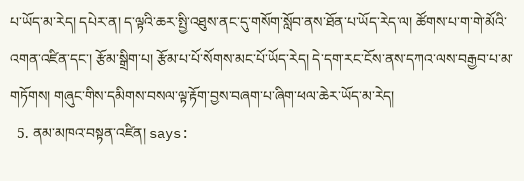པ་ཡོད་མ་རེད། དཔེར་ན། ད་ལྟའི་ཆར་སྤྱི་འཐུས་ནང་དུ་གསོག་སློབ་ནས་ཐོན་པ་ཡོད་རེད་ལ། ཚོགས་པ་ག་གེ་མོའི་འགན་འཛིན་དང་། རྩོམ་སྒྲིག་པ། རྩོམ་པ་པོ་སོགས་མང་པོ་ཡོད་རེད། དེ་དག་རང་ངོས་ནས་དཀའ་ལས་བརྒྱབ་པ་མ་གཏོགས། གཞུང་གིས་དམིགས་བསལ་ལྟ་རྟོག་བྱས་བཞག་པ་ཞིག་ཕལ་ཆེར་ཡོད་མ་རེད།
  5. ནམ་མཁའ་བསྟན་འཛིན། says: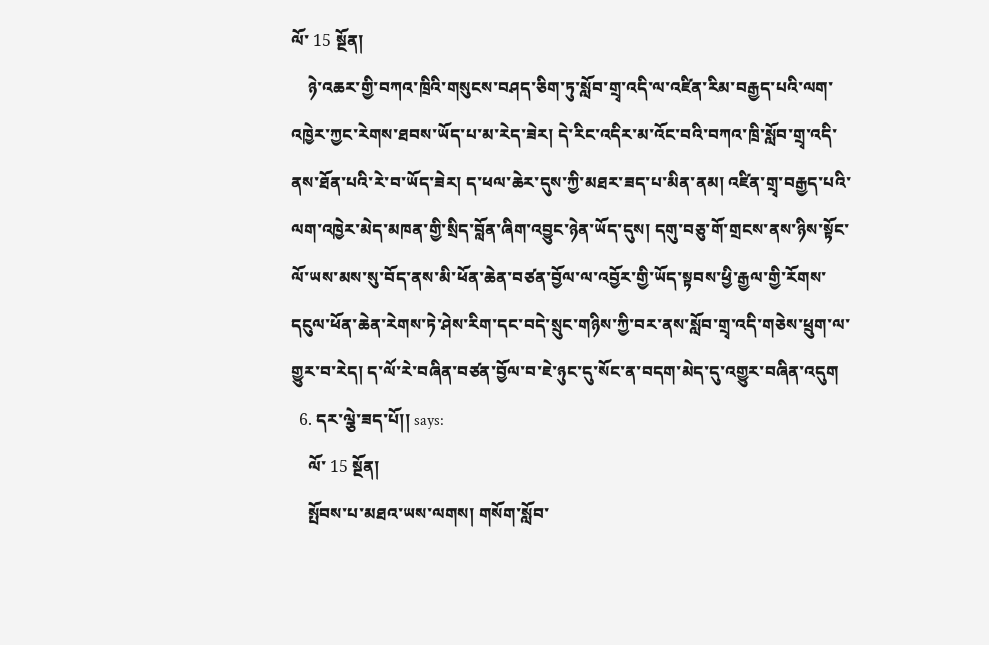ལོ་ 15 སྔོན།
    ཉེ་འཆར་གྱི་བཀའ་ཁྲིའི་གསུངས་བཤད་ཅིག་ཏུ་སློབ་གྲྭ་འདི་ལ་འཛིན་རིམ་བརྒྱད་པའི་ལག་འཁྱེར་ཀྱང་རེགས་ཐབས་ཡོད་པ་མ་རེད་ཟེར། དེ་རིང་འདིར་མ་འོང་བའི་བཀའ་ཁྲི་སློབ་གྲྭ་འདི་ནས་ཐོན་པའི་རེ་བ་ཡོད་ཟེར། ད་ཕལ་ཆེར་དུས་ཀྱི་མཐར་ཟད་པ་མིན་ནམ། འཛིན་གྲྭ་བརྒྱད་པའི་ལག་འཁྱེར་མེད་མཁན་གྱི་སྲིད་བློན་ཞིག་འབྱུང་ཉེན་ཡོད་དུས། དགུ་བཅུ་གོ་གྲངས་ནས་ཉིས་སྟོང་ལོ་ཡས་མས་སུ་བོད་ནས་མི་ཕོན་ཆེན་བཙན་བྱོལ་ལ་འབྱོར་གྱི་ཡོད་སྟབས་ཕྱི་རྒྱལ་གྱི་རོགས་དངུལ་ཕོན་ཆེན་རེགས་ཏེ་ཤེས་རིག་དང་བདེ་སྲུང་གཉིས་ཀྱི་བར་ནས་སློབ་གྲྭ་འདི་གཅེས་ཕྲུག་ལ་གྱུར་བ་རེད། ད་ལོ་རེ་བཞིན་བཙན་བྱོལ་བ་ཇེ་ཉུང་དུ་སོང་ན་བདག་མེད་དུ་འགྱུར་བཞིན་འདུག
  6. དར་ལྕེ་ཟད་པོ།། says:
    ལོ་ 15 སྔོན།
    སྤོབས་པ་མཐའ་ཡས་ལགས། གསོག་སློབ་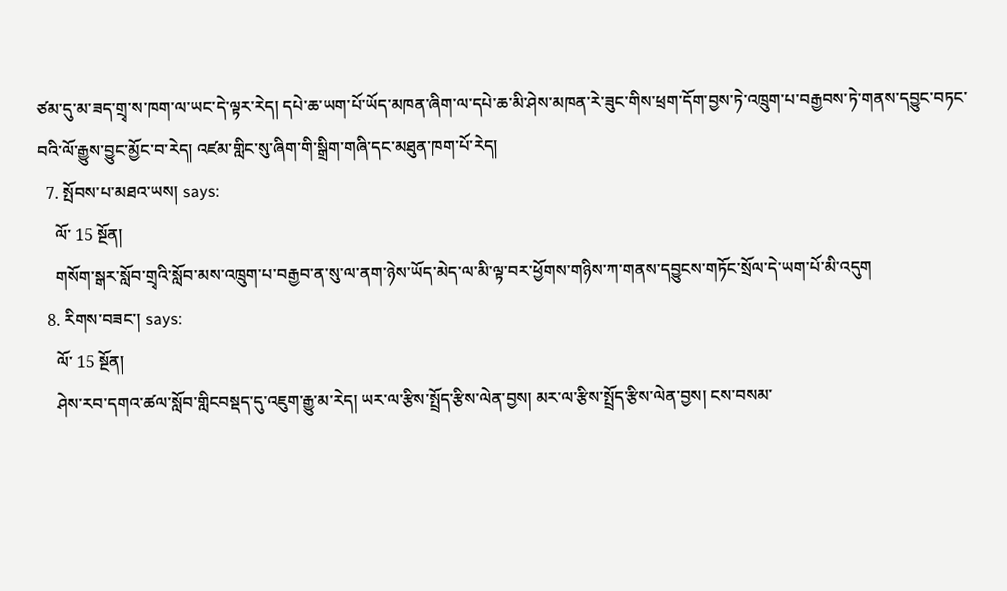ཙམ་དུ་མ་ཟད་གྲྭ་ས་ཁག་ལ་ཡང་དེ་ལྟར་རེད། དཔེ་ཆ་ཡག་པོ་ཡོད་མཁན་ཞིག་ལ་དཔེ་ཆ་མི་ཤེས་མཁན་རེ་ཟུང་གིས་ཕྲག་དོག་བྱས་ཏེ་འཁྲུག་པ་བརྒྱབས་ཏེ་གནས་དབྱུང་བཏང་བའི་ལོ་རྒྱུས་བྱུང་མྱོང་བ་རེད། འཛམ་གླིང་སུ་ཞིག་གི་སྒྲིག་གཞི་དང་མཐུན་ཁག་པོ་རེད།
  7. སྤོབས་པ་མཐའ་ཡས། says:
    ལོ་ 15 སྔོན།
    གསོག་སྒར་སློབ་གྲྭའི་སློབ་མས་འཁྲུག་པ་བརྒྱབ་ན་སུ་ལ་ནག་ཉེས་ཡོད་མེད་ལ་མི་ལྟ་བར་ཕྱོགས་གཉིས་ཀ་གནས་དབྱུངས་གཏོང་སྲོལ་དེ་ཡག་པོ་མི་འདུག
  8. རིགས་བཟང་། says:
    ལོ་ 15 སྔོན།
    ཤེས་རབ་དགའ་ཚལ་སློབ་གླིངབསྡད་དུ་འཇུག་རྒྱུ་མ་རེད། ཡར་ལ་རྩིས་སྤྲོད་རྩིས་ལེན་བྱས། མར་ལ་རྩིས་སྤྲོད་རྩིས་ལེན་བྱས། ངས་བསམ་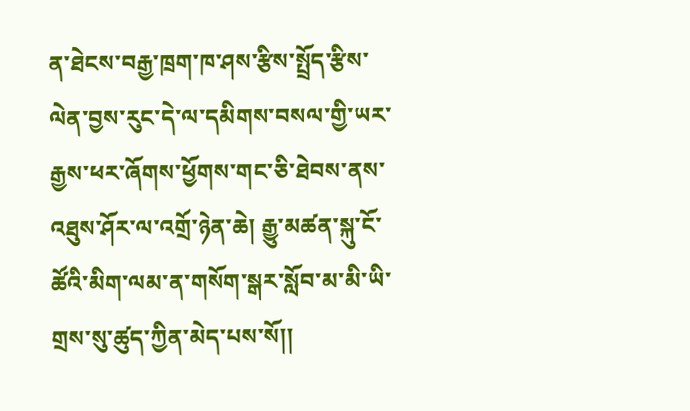ན་ཐེངས་བརྒྱ་ཁྲག་ཁ་ཤས་རྩིས་སྤྲོད་རྩིས་ལེན་བྱས་རུང་དེ་ལ་དམིགས་བསལ་གྱི་ཡར་རྒྱས་ཕར་ཞོགས་ཕྱོགས་གང་ཅི་ཐེབས་ནས་འཐུས་ཤོར་ལ་འགྲོ་ཉེན་ཆེ། རྒྱུ་མཚན་སྐུ་ངོ་ཚོའི་མིག་ལམ་ན་གསོག་སྒར་སློབ་མ་མི་ཡི་གྲས་སུ་ཚུད་ཀྱིན་མེད་པས་སོ།།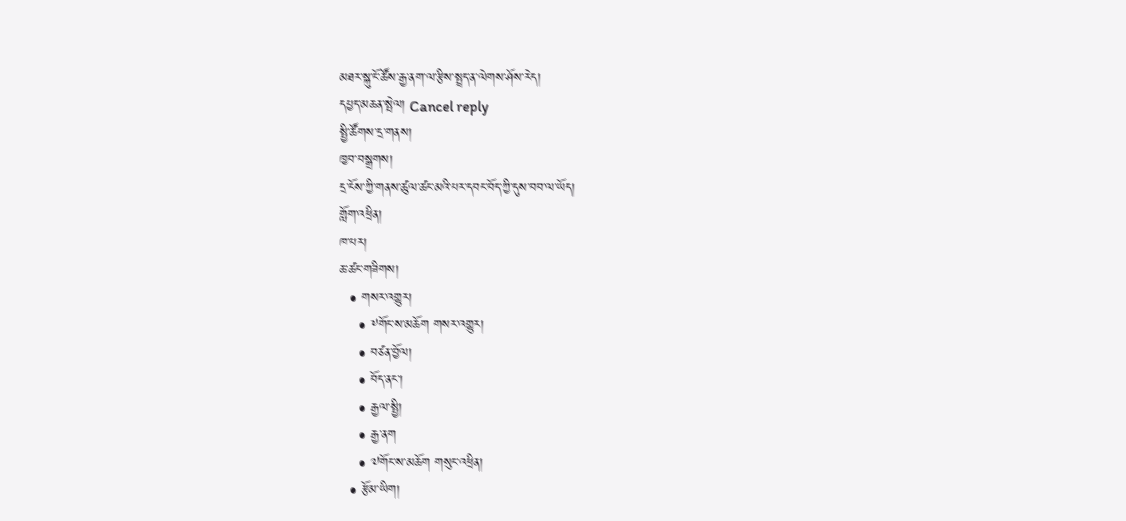མཐར་སྐུ་ངོ་ཚོས་རྒྱ་ནག་ལ་རྩིས་སྤྲད་ན་ལེགས་ཤོས་རེད།
དཔྱད་མཆན་སྤེལ། Cancel reply
སྤྱི་ཚོགས་དྲ་གནས།
ཁྱབ་བསྒྲགས།
དྲ་ངོས་ཀྱི་གནས་ཚུལ་ཚང་མའི་པར་དབང་བོད་ཀྱི་དུས་བབ་ལ་ཡོད།
གློག་འཕྲིན།
ཁ་པར།
ཆ་ཚང་གཟིགས།
  • གསར་འགྱུར།
    • ༸གོང་ས་མཆོག གསར་འགྱུར།
    • བཙན་བྱོལ།
    • བོད་ནང་།
    • རྒྱལ་སྤྱི།
    • རྒྱ་ནག
    • ༧གོང་ས་མཆོག གསུང་འཕྲིན།
  • རྩོམ་ཡིག།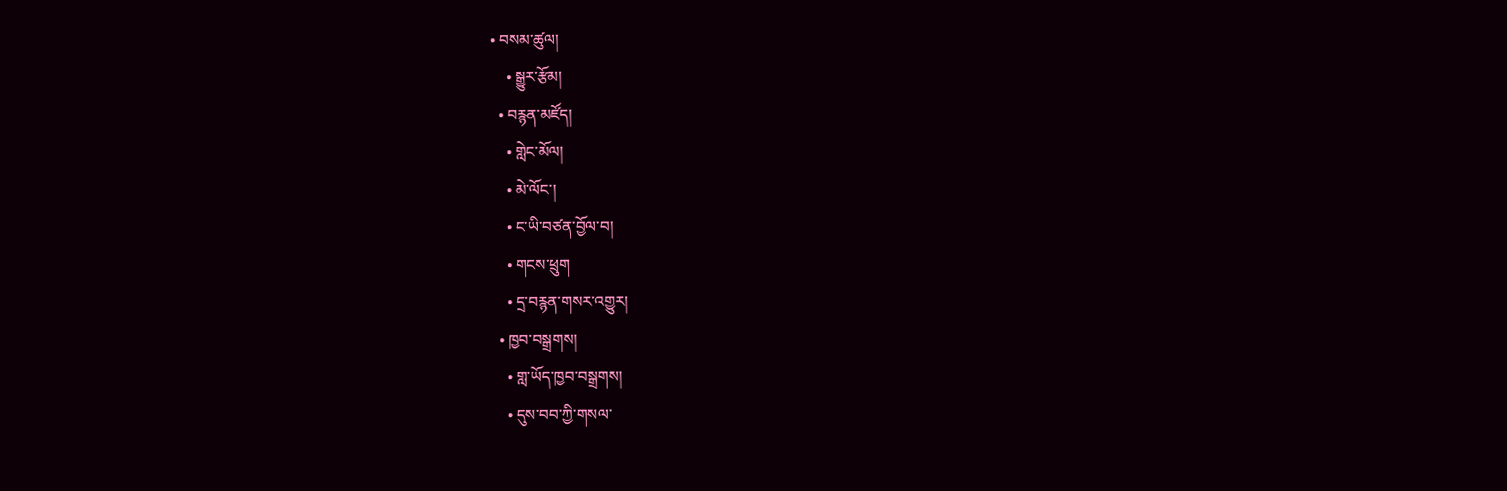• བསམ་ཚུལ།
    • སྒྱུར་རྩོམ།
  • བརྙན་མཛོད།
    • གླེང་མོལ།
    • མེ་ལོང་།
    • ང་ཡི་བཙན་བྱོལ་བ།
    • གངས་ཕྲུག
    • དྲ་བརྙན་གསར་འགྱུར།
  • ཁྱབ་བསྒྲགས།
    • གླ་ཡོད་ཁྱབ་བསྒྲགས།
    • དུས་བབ་ཀྱི་གསལ་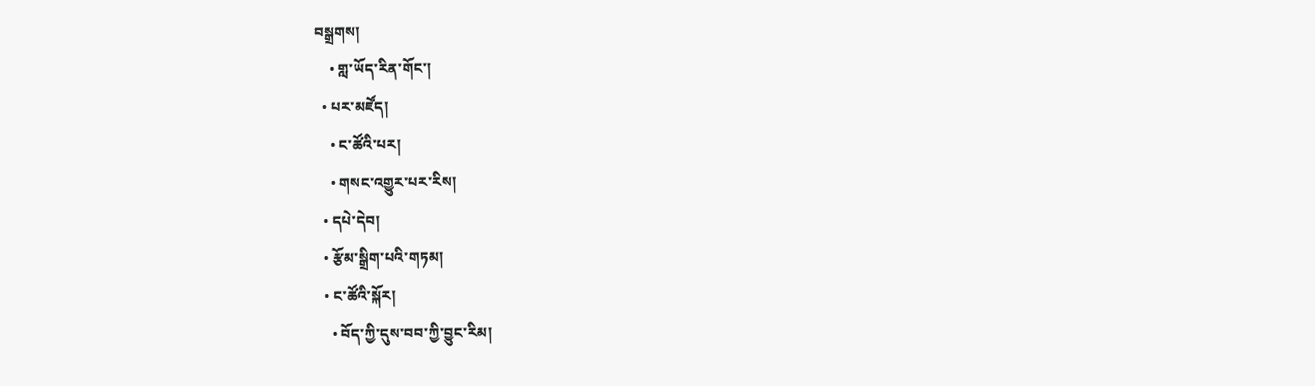བསྒྲགས།
    • གླ་ཡོད་རིན་གོང་།
  • པར་མཛོད།
    • ང་ཚོའི་པར།
    • གསང་འགྱུར་པར་རིས།
  • དཔེ་དེབ།
  • རྩོམ་སྒྲིག་པའི་གཏམ།
  • ང་ཚོའི་སྐོར།
    • བོད་ཀྱི་དུས་བབ་ཀྱི་བྱུང་རིམ།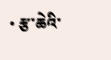• རྩ་ཆེའི་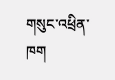གསུང་འཕྲིན་ཁག